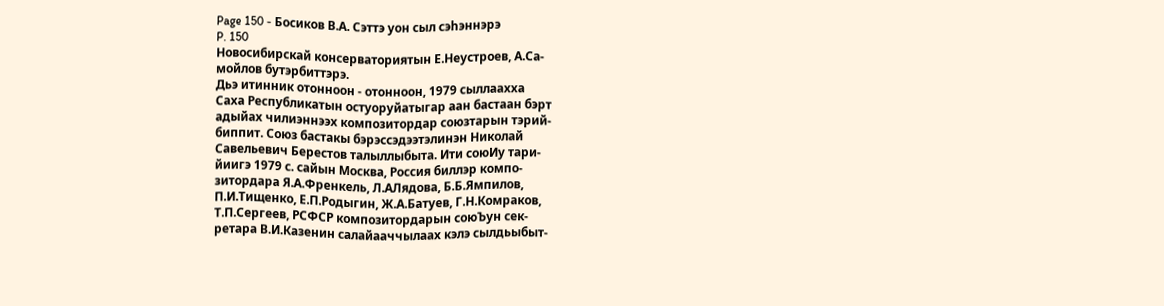Page 150 - Босиков В.А. Сэттэ уон сыл сэһэннэрэ
P. 150
Новосибирскай консерваториятын Е.Неустроев, А.Са-
мойлов бутэрбиттэрэ.
Дьэ итинник отонноон - отонноон, 1979 сыллаахха
Саха Республикатын остуоруйатыгар аан бастаан бэрт
адыйах чилиэннээх композитордар союзтарын тэрий-
биппит. Союз бастакы бэрэссэдээтэлинэн Николай
Савельевич Берестов талыллыбыта. Ити союИу тари-
йиигэ 1979 с. сайын Москва, Россия биллэр компо-
зитордара Я.А.Френкель, Л.АЛядова, Б.Б.Ямпилов,
П.И.Тищенко, Е.П.Родыгин, Ж.А.Батуев, Г.Н.Комраков,
Т.П.Сергеев, РСФСР композитордарын союЪун сек-
ретара В.И.Казенин салайааччылаах кэлэ сылдьыбыт-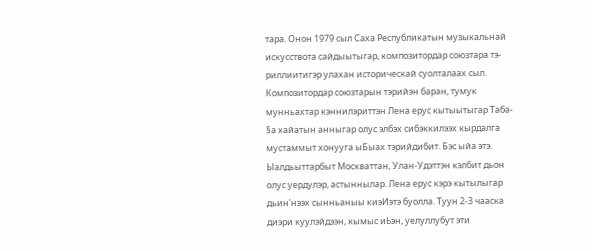тара. Онон 1979 сыл Саха Республикатын музыкальнай
искусствота сайдыытыгар, композитордар союзтара тэ-
риллиитигэр улахан историческай суолталаах сыл.
Композитордар союзтарын тэрийэн баран, тумук
мунньахтар кэннилэриттэн Лена ерус кытыытыгар Таба-
§а хайатын анныгар олус элбэх сибэккилээх кырдалга
мустаммыт хонууга ыБыах тэрийдибит. Бэс ыйа этэ.
Ыалдьыттарбыт Москваттан, Улан-Удэттэн кэлбит дьон
олус уердулэр, астыннылар. Лена ерус кэрэ кытылыгар
дьин'нээх сынньаныы киэИэтэ буолла. Туун 2-3 чааска
диэри куулэйдээн, кымыс иЬэн, уелуллубут эти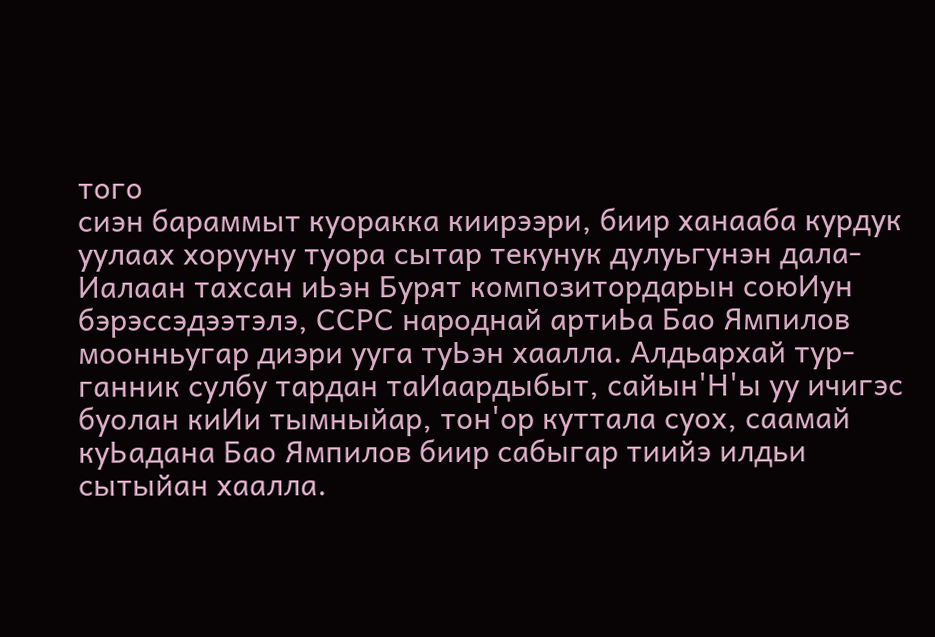того
сиэн бараммыт куоракка киирээри, биир ханааба курдук
уулаах хорууну туора сытар текунук дулуьгунэн дала-
Иалаан тахсан иЬэн Бурят композитордарын союИун
бэрэссэдээтэлэ, ССРС народнай артиЬа Бао Ямпилов
моонньугар диэри ууга туЬэн хаалла. Алдьархай тур-
ганник сулбу тардан таИаардыбыт, сайын'Н'ы уу ичигэс
буолан киИи тымныйар, тон'ор куттала суох, саамай
куЬадана Бао Ямпилов биир сабыгар тиийэ илдьи
сытыйан хаалла.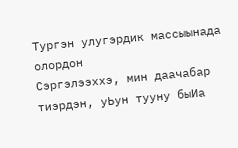Тургэн улугэрдик массыынада олордон
Сэргэлээххэ, мин даачабар тиэрдэн, уЬун тууну быИа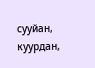сууйан, куурдан,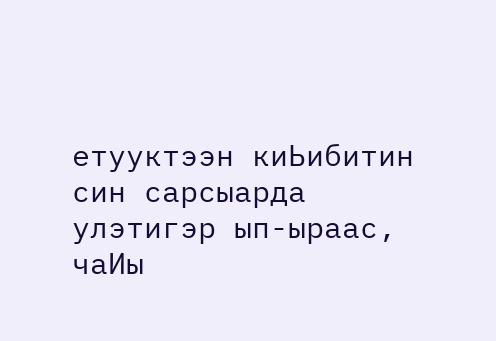етууктээн киЬибитин син сарсыарда
улэтигэр ып-ыраас, чаИы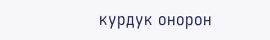курдук онорон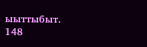ыыттыбыт.
148